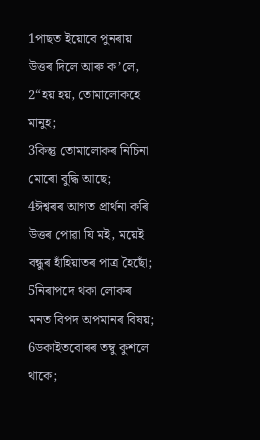1পাছত ইয়োবে পুনৰায় উত্তৰ দিলে আৰু ক’লে,
2“হয় হয়, তোমালোকহে মানুহ;
3কিন্তু তোমালোকৰ নিচিনা মোৰো বুদ্ধি আছে;
4ঈশ্বৰৰ আগত প্ৰাৰ্থনা কৰি উত্তৰ পোৱা যি মই, ময়েই বন্ধুৰ হাঁহিয়াতৰ পাত্ৰ হৈছোঁ;
5নিৰাপদে থকা লোকৰ মনত বিপদ অপমানৰ বিষয়;
6ডকাইতবোৰৰ তম্বু কুশলে থাকে;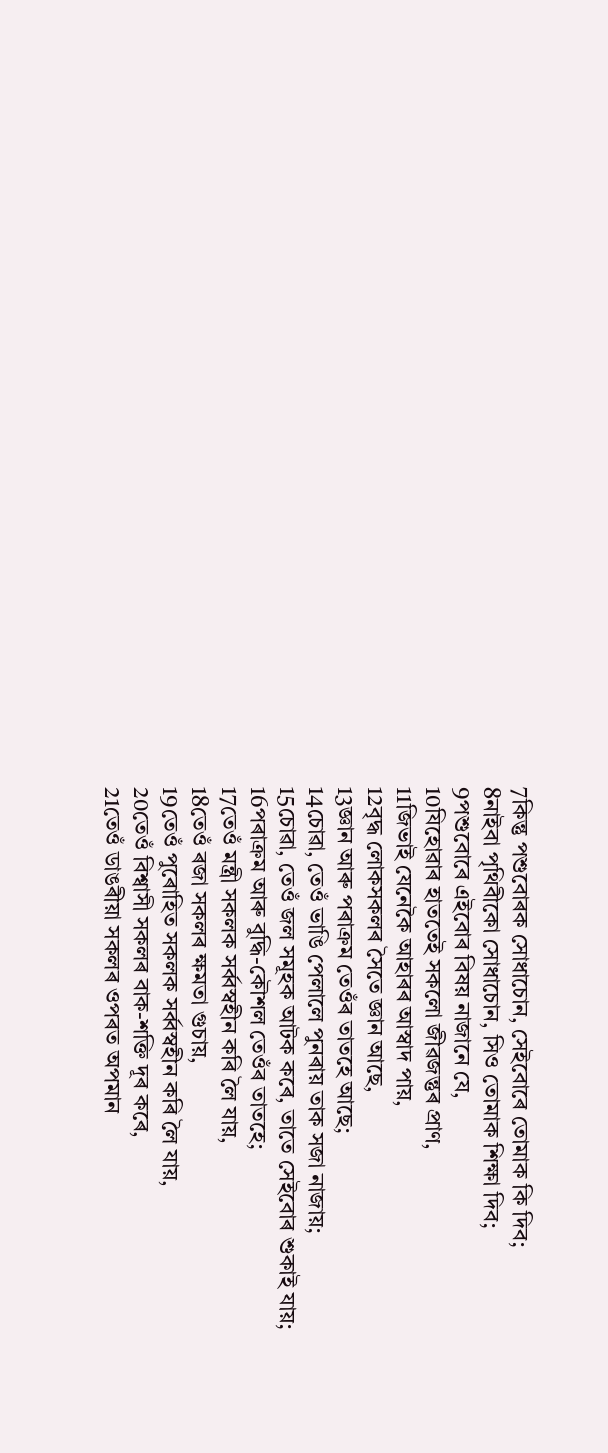7কিন্তু পশুবোৰক সোধাচোন, সেইবোৰে তোমাক কি দিব;
8নাইবা পৃথিবীকো সোধাচোন, সিও তোমাক শিক্ষা দিব;
9পশুবোৰে এইবোৰ বিষয় নাজানে যে,
10যিহোৱাৰ হাততেই সকলো জীৱজন্তুৰ প্ৰাণ,
11জিভাই যেনেকৈ আহাৰৰ আস্বাদ পায়,
12বৃদ্ধ লোকসকলৰ সৈতে জ্ঞান আছে,
13জ্ঞান আৰু পৰাক্ৰম তেওঁৰ তাতহে আছে;
14চোৱা, তেওঁ ভাঙি পেলালে পুনৰায় তাক সজা নাজায়;
15চোৱা, তেওঁ জল সমূহক আটক কৰে, তাতে সেইবোৰ শুকাই যায়;
16পৰাক্ৰম আৰু বুদ্ধি-কৌশল তেওঁৰ তাতহে;
17তেওঁ মন্ত্ৰী সকলক সৰ্ব্বস্বহীন কৰি লৈ যায়,
18তেওঁ ৰজা সকলৰ ক্ষমতা গুচায়,
19তেওঁ পুৰোহিত সকলক সৰ্ব্বস্বহীন কৰি লৈ যায়,
20তেওঁ বিশ্বাসী সকলৰ বাক-শক্তি দূৰ কৰে,
21তেওঁ ডাঙৰীয়া সকলৰ ওপৰত অপমান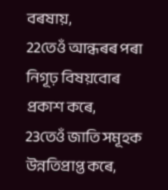বৰষায়,
22তেওঁ আন্ধৰৰ পৰা নিগূঢ় বিষয়বোৰ প্ৰকাশ কৰে,
23তেওঁ জাতি সমূহক উন্নতিপ্ৰাপ্ত কৰে,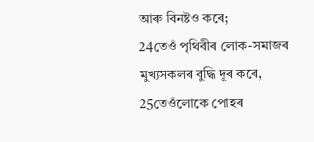আৰু বিনষ্টও কৰে;
24তেওঁ পৃথিবীৰ লোক-সমাজৰ মুখ্যসকলৰ বুদ্ধি দূৰ কৰে,
25তেওঁলোকে পোহৰ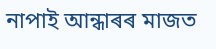নাপাই আন্ধাৰৰ মাজত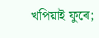খপিয়াই ফুৰে;